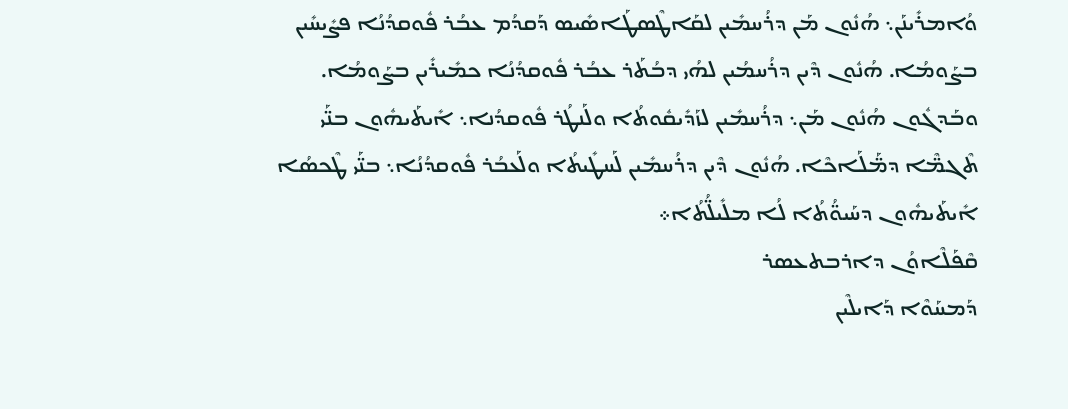ܘܳܐܡܪܺܝܢܰܢ܆ ܗܳܢܽܘܢ ܡܰܢ ܕܪܳܚܡܺܝܢ ܠܩܰܐܛܶܣܛܰܐܣܺܝܣ ܕܰܩܕܳܡ ܥܒܳܪ ܦܽܘܩܕܳܢܳܐ ܦܨܺܝܚܺܝܢ ܒܨܰܘܡܳܐ. ܗܳܢܽܘܢ ܕܶܝܢ ܕܪܳܚܡܳܝܢ ܠܗܳܝ ܕܒܳܬܰܪ ܥܒܳܪ ܦܽܘܩܕܳܢܳܐ ܟܡܺܝܪܺܝܢ ܒܨܰܘܡܳܐ. ܘܒܰܕܓܽܘܢ ܗܳܢܽܘܢ ܡܰܢ܆ ܕܪܳܚܡܺܝܢ ܠܙܰܕܺܝܩܽܘܬܳܐ ܘܠܰܢܛܳܪ ܦܽܘܩܕܳܢܐ܆ ܐܺܝܬܰܝܗܽܘܢ ܒܢ̈ܰܝ ܬܶܓܡ̈ܶܐ ܕܡ̈ܰܠܰܐܟܶܐ. ܗܳܢܽܘܢ ܕܶܝܢ ܕܪܳܚܡܺܝܢ ܠܰܚܛܺܝܬܳܐ ܘܠܰܥܒܳܪ ܦܽܘܩܕܳܢܳܐ܆ ܒܢ̈ܰܝ ܛܶܟܣܳܐ ܐܺܝܬܰܝܗܽܘܢ ܕܚܰܝܘ̈ܳܬܳܐ ܠܳܐ ܡܠܺܝܠ̈ܳܬܳܐ܀
ܩܶܦܰܠܶܐܘܳܢ ܕܐܪܒܬܥܣܪ
ܕܰܡܚܰܘܶܐ ܕܰܐܝܠܶܝܢ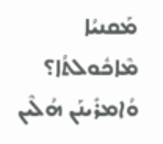ܡܰܩܢܝܳܐ ܡܶܐܟܽܘܠܬܳܐ؟
ܘܳܐܡܪܺܝܢܰܢ ܗܳܠܶܝܢ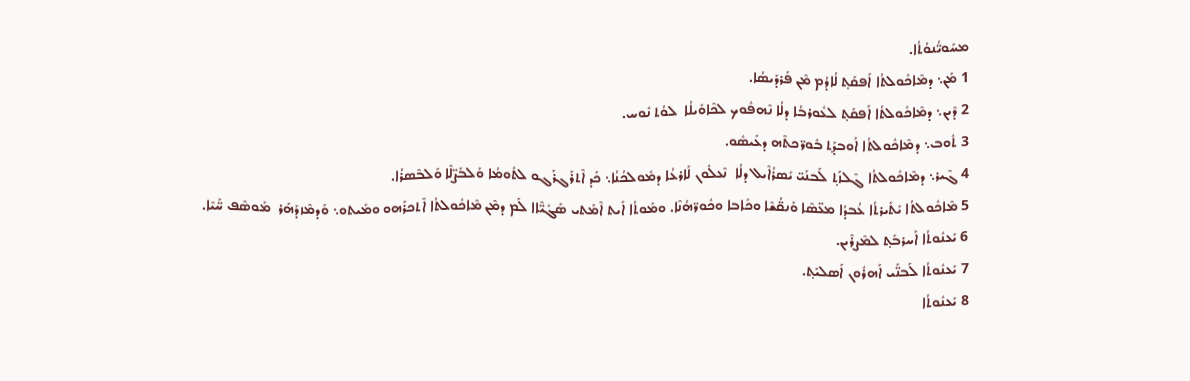ܡܚܰܘܝ̈ܳܢܘܳܬܳܐ.
1 ܡܰܢ܆ ܕܡܶܐܟܽܘܠܬܳܐ ܐܰܦܩܰܬ̥ ܠܳܐܕܳܡ ܡܶܢ ܦܰܪܕܰܝܣܳܐ.
2 ܕܶܝܢ܆ ܕܡܶܐܟܽܘܠܬܳܐ ܐܰܦܩܰܬ̥ ܠܥܽܘܪܒܳܐ ܕܠܳܐ ܢܶܗܦܽܘܟ ܠܟܶܐܘܺܝܠܳܐ  ܠܘܳܬ ܢܽܘܚ.
3 ܬܽܘܒ܆ ܕܡܶܐܟܽܘܠܬܳܐ ܐܰܘܒܕܰܬ̥ ܒܽܘܪ̈ܟܬܶܗ ܕܥܺܝܣܽܘ.
4 ܓܶܝܪ܆ ܕܡܶܐܟܽܘܠܬܳܐ ܓܶܠܙܰܬ̥ ܠܰܒܢܰܝ̈ ܝܺܣܪܳܐܶܝܠ ܕܠܳܐ  ܢܶܥܠܽܘܢ ܠܰܐܪܥܳܐ ܕܡܽܘܠܟܳܢܳܐ܆ ܟܰܕ ܐܶܬܪܰܓܪܰܓܘ ܠܬܽܘܡܳܐ ܘܰܠܒܰܨ̈ܠܶܐ ܘܰܠܒܶܣܪܳܐ.
5 ܡܶܐܟܽܘܠܬܳܐ ܝܰܬܺܝܪܬܳܐ ܥܳܒܕܳܐ ܡܥ̈ܣܶܐ ܘܰܢܩ̈ܳܫܶܐ ܘܟܺܐܒܐ ܘܟܽܘܪ̈ܗܳܢܶܐ. ܘܡܰܘܬܳܐ ܐܺܝܬ ܐܶܡܰܬܝ ܣܰܓܺܝ̈ܶܐܐ ܠܰܡ ܕܡܶܢ ܡܶܐܟܽܘܠܬܳܐ ܐܶܬܟܪܰܗܘ ܘܡܺܝܬܘ܆ ܘܰܕܡܶܙܕܰܗܰܪ  ܡܰܘܣܶܦ ܚ̈ܰܝܶܐ.
6 ܝܰܥܢܽܘܬܳܐ ܐܰܚܪܒܰܬ̥ ܠܡܶܨܪܶܝܢ.
7 ܝܰܥܢܽܘܬܳܐ ܠܰܒܢ̈ܰܝ ܐܰܗܪܽܘܢ ܐܰܣܠܝܰܬ̥.
8 ܝܰܥܢܽܘܬܳܐ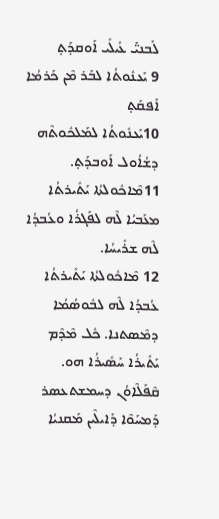ܠܰܒܢܝ̈ܰ ܥܺܝܠܺܝ ܐܰܘܩܕܰܬ̥
9 ܝܰܥܢܽܘܬܳܐ ܠܒܰܪ ܡܶܢ ܟܰܪܡܳܐ ܐܰܦܩܰܬ̥
10ܝܰܥܢܽܘܬܳܐ ܠܡܰܠܟܽܘܬܶܗ ܕܫܳܐܳܘܠ ܐܰܘܒܕܰܬ̥.
11ܡܶܐܟܽܘܠܬܳܐ ܝܰܬܺܝܪܬܳܐ ܡܥܰܒܝܳܐ ܠܶܗ ܠܦܰܓܪܳܐ ܘܥܳܒܕܳܐ ܠܶܗ ܫܪܺܝܚܳܐ.
12 ܡܶܐܟܽܘܠܬܳܐ ܝܰܬܺܝܪܬܳܐ ܥܳܒܕܳܐ ܠܶܗ ܠܒܽܘܣܳܡܳܐ ܕܡܶܣܬܢܐ. ܟܽܠ ܡܶܕܶܡ ܝܰܬܺܝܪܳܐ ܚܰܣܺܝܪܳܐ ܗܘ.
ܩܶܦܰܠܶܐܘܳܢ ܕܚܡܫܬܥܣܪ
ܕܰܡܚܰܘܶܐ ܕܰܐܝܠܶܝܢ ܡܰܩܢܝܳܐ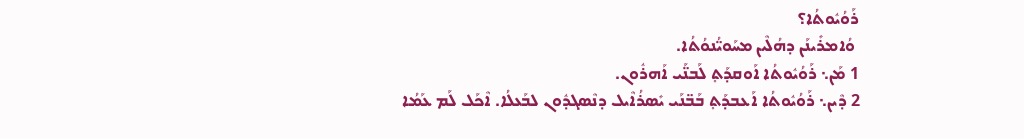ܪܰܘܳܝܽܘܬܳܐ؟
 ܘܳܐܡܪܺܝܢܰܢ ܕܗܳܠܶܝܢ ܡܚܰܘܝ̈ܳܢܘܳܬܳܐ.
1 ܡܰܢ܆ ܪܰܘܳܝܽܘܬܳܐ ܐܰܘܩܕܰܬ̥ ܠܰܒܢ̈ܰܝ ܐܰܗܪܽܘܢ.
2 ܕܶܝܢ܆ ܪܰܘܳܝܽܘܬܳܐ ܐܰܥܒܕܰܬ̥ ܒܰܒ̈ܢܰܝ ܝܺܣܪܳܐܶܝܠ ܕܢܶܣܓܕܽܘܢ ܠܒܰܥܠܳܐ. ܐܶܟܰܠ ܠܰܡ ܥܰܡܳܐ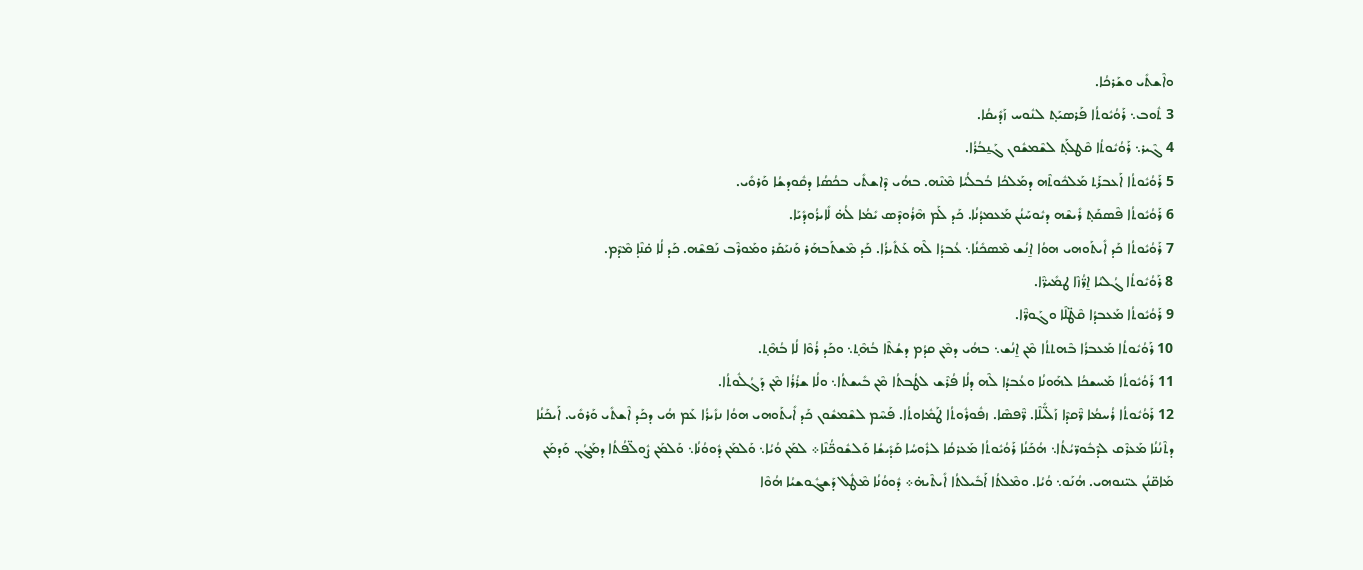ܘܐܶܫܬܺܝ ܘܫܰܪܟܳܐ.
3 ܬܽܘܒ܆ ܪܰܘܳܝܽܘܬܳܐ ܦܰܪܣܝܰܬ̥ ܠܢܽܘܚ ܙܰܕܺܝܩܳܐ.
4 ܓܶܝܪ܆ ܪܰܘܳܝܽܘܬܳܐ ܩܶܛܠܰܬ̥ ܠܫܶܡܫܽܘܢ ܓܰܢ̱ܒܳܪܳܐ.
5 ܪܰܘܳܝܽܘܬܳܐ ܐܰܥܒܪܰܬ̥ ܡܰܠܟܽܘܬܶܗ ܕܡܰܠܟܳܐ ܒܳܒܠܳܝܳܐ ܡܶܢܶܗ. ܒܗܳܝ ܕܶܐܫܬܺܝ ܒܟܳܣܳܐ ܕܩܽܘܕܫܳܐ ܘܰܪܘܺܝ.
6 ܪܰܘܳܝܽܘܬܳܐ ܦܶܣܩܰܬ̥ ܪܺܝܫܶܗ ܕܝܽܘܚܰܢܳܢ ܡܰܥܡܕܳܢܳܐ. ܟܰܕ ܠܰܡ ܗܶܪܳܘܕܶܣ ܝܺܡܳܐ ܠܳܗ̇ ܠܺܐܝܪܳܘܕܺܝܰܐ.
7 ܪܰܘܳܝܽܘܬܳܐ ܟܰܕ ܐܺܝܬܰܘܗܝ ܗܘܳܐ ܐ̱ܢܳܫ ܡܶܣܟܺܢܳܐ܆ ܥܳܒܕܳܐ ܠܶܗ ܥܰܬܺܝܪܳܐ. ܟܰܕ ܡܶܫܬܰܒܗܰܪ ܘܰܢܝܰܩܰܪ ܘܡܰܘܪܶܒ ܢܰܦܫܶܗ. ܟܰܕ ܠܳܐ ܩ̇ܢܶܐ̣ ܡܶܕܶܡ.
8 ܪܰܘܳܝܽܘܬܳܐ ܓܳܠܝܳܐ ܐ̱ܪ̈ܳܙܶܐ ܛܡܺܝܪ̈ܶܐ.
9 ܪܰܘܳܝܽܘܬܳܐ ܡܰܥܒܕܳܐ ܩܶܛ̈ܠܶܐ ܘܓܰܘܪ̈ܶܐ.
10 ܪܰܘܳܝܽܘܬܳܐ ܡܰܥܒܪܳܐ ܒܶܗܬܬܳܐ ܡܶܢ ܐ̱ܢܳܫ܆ ܒܗܳܝ ܕܡܶܢ ܩܕܳܡ ܕܫܳܬܶܐ ܒܳܗܶܬ̥܆ ܘܟܰܕ ܪܳܘܶܐ ܠܳܐ ܒܳܗܶܬ̥.
11 ܪܰܘܳܝܽܘܬܳܐ ܡܰܚܫܟܳܐ ܠܗܰܘܢܳܐ ܘܥܳܒܕܳܐ ܠܶܗ ܕܠܳܐ ܦܳܪܶܫ ܠܛܳܒܬܳܐ ܡܶܢ ܒܺܝܫܬܳܐ܆ ܘܠܳܐ ܫܪܳܪܳܐ ܡܶܢ ܕܰܓܳܠܽܘܬܳܐ.
12 ܪܰܘܳܝܽܘܬܳܐ ܪܳܚܡܳܐ ܪ̈ܶܩܕܶܐ ܙܰܠ̈ܺܝܠܶܐ. ܪ̈ܶܦܣܶܐ. ܙܦܽܘܪܽܘܬܳܐ ܛܰܡܽܐܘܬܳܐ. ܦܰܚܶܡ ܠܫܶܡܫܽܘܢ ܟܰܕ ܐܺܝܬܰܘܗܝ ܗܘܳܐ ܢܙܺܝܪܳܐ ܥܰܡ ܗܳܝ ܕܟܰܕ ܐܶܫܬܺܝ ܘܰܪܘܺܝ. ܐܰܝܟܰܢܳܐ ܕܬܶܢܳܢܳܐ ܡܰܥܪܶܩ ܠܕܶܒܽܘܪ̈ܝܳܬܳܐ܆ ܗܳܟܰܢܳܐ ܪܰܘܳܝܽܘܬܳܐ ܡܰܥܪܩܳܐ ܠܪܽܘܚܳܐ ܩܰܕܺܝܫܳܐ ܘܰܠܫܽܘܟ̈ܳܢܶܐ܀ ܠܡܰܢ ܘܳܝܳܐ܆ ܘܰܠܡܰܢ ܕܽܘܘܳܢܳܐ܆ ܘܰܠܡܰܢ ܨܽܘܠ̈ܦܳܬܳܐ ܕܡܰܓܳܢ. ܘܰܕܡܰܢ ܡܰܐܩ̈ܢܳܢ ܥܝ̈ܢܘܗܝ. ܗܳܢܰܘ܆ ܘܳܝܳܐ. ܘܡܶܠܬܳܐ ܐܰܒܺܝܠܬܳܐ ܐܺܝܬܶܝܗ̇܀ ܕܽܘܘܳܢܳܐ ܡܶܛܽܠ ܕܰܫܓܽܘܫܝܳܐ ܗܳܘܶܐ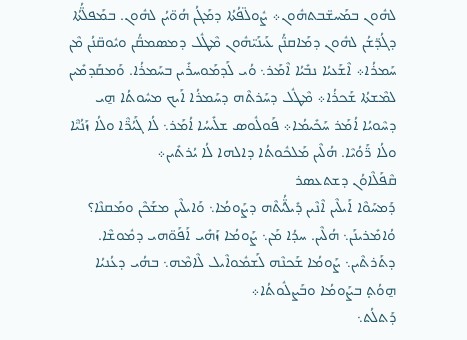ܠܗܽܘܢ ܒܡܰܚܫ̈ܒܬܗܽܘܢ܀ ܨܽܘܠ̈ܦܳܬܳܐ ܕܡܰܓܳܢ ܗܳܘ̈ܝܳܢ ܠܗܽܘܢ. ܒܡܰܦܠ̈ܳܬܳܐ ܕܓܳܕ̈ܫܳܢ ܠܗܽܘܢ ܕܡܰܐܩܢ̈ܳܢ ܥܰܝܢܰܝ̈ܗܽܘܢ ܡܶܛܽܠ ܕܡܣܡܩ̈ܳܢ ܘܝܽܘܩ̈ܢܳܢ ܡܶܢ ܚܰܡܪܳܐ܀ ܐܶܫܰܥܝܳܐ ܢܒܺܝܳܐ ܐܶܡܰܪ܆ ܘܳܝ ܠܰܕܡܰܘܚܪܺܝܢ ܒܚܰܡܪܳܐ. ܘܰܡܩܰܕܡܺܝܢ ܠܡܶܫܬܳܐ ܫܰܟܪܳܐ܀ ܡܶܛܽܠ ܕܚܰܪܬܶܗ ܕܚܰܡܪܳܐ ܐܰܝܟ ܡܚܽܘܬܳܐ ܗ̱ܝ ܕܚܶܘܝܳܐ ܐܳܡܰܪ ܚܰܟܺܝܡܳܐ܀ ܦܰܘܠܽܘܣ ܫܠܺܝܚܳܐ ܐܳܡܰܪ܆ ܠܳܐ ܓܰܝܳܪ̈ܶܐ ܘܠܳܐ ܙܰܢܳܝ̈ܶܐ ܘܠܳܐ ܪ̈ܰܘܳܝܶܐ. ܗܳܠܶܝܢ ܡܰܠܟܽܘܬܳܐ ܕܐܠܗܐ ܠܳܐ ܝܳܪܬܺܝܢ܀
ܩܶܦܰܠܶܐܘܳܢ ܕܫܬܥܣܪ
ܕܰܡܚܰܘܶܐ ܐܰܝܠܶܝܢ ܐܶܢܶܝܢ ܕܺܝܠ̈ܳܝܳܬܶܗ ܕܨܰܘܡܳܐ܆ ܘܰܐܝܠܶܝܢ ܡܫܰܟܶܢ ܘܡܰܩܢܶܐ؟
ܘܳܐܡܺܪܝܢܰܢ܆ ܗܳܠܶܝܢ. ܚܕܳܐ ܡܰܢ܆ ܨܰܘܡܳܐ ܙܰܗܺܝ ܐܰܦܰܘ̈ܗܝ ܕܡܽܘܫܶܐ.
ܕܬܰܪܬܶܝܢ܆ ܨܰܘܡܳܐ ܫܰܟܢܶܗ ܠܰܫܡܽܘܐܶܝܠ ܠܶܐܡܶܗ܆ ܒܗܳܝ ܕܥܳܢܝܳܐ ܗ̱ܘܳܬ̥ ܒܨܰܘܡܳܐ ܘܒܰܨܠܽܘܬܳܐ܀
ܕܰܬܠܳܬ܆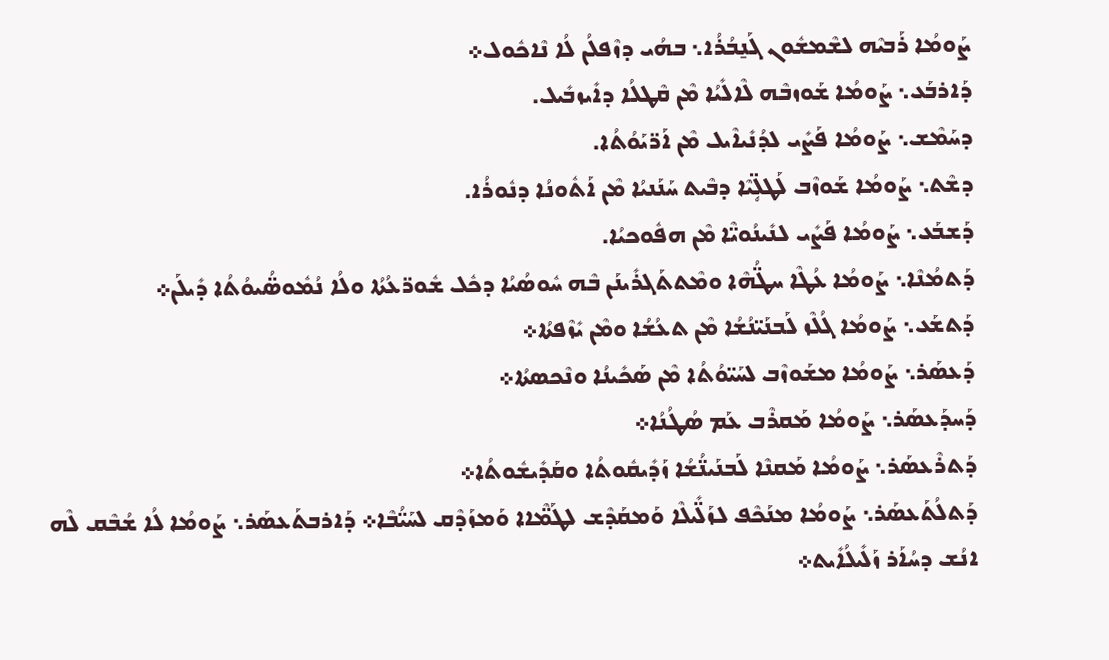ܨܰܘܡܳܐ ܪܰܒܝܶܗ ܠܫܶܡܫܽܘܢ ܓܰܢ̱ܒܳܪܳܐ܆ ܒܗܳܝ ܕܙܶܦܠܳܢ ܠܳܐ ܢܶܐܟܽܘܠ܀
ܕܰܐܪܒܰܥ܆ ܨܰܘܡܳܐ ܫܰܘܙܒܶܗ ܠܶܐܠܺܝܳܐ ܡܶܢ ܩܶܛܠܳܐ ܕܐܺܝܙܒܺܝܠ.
ܕܚܰܡܶܫ܆ ܨܰܘܡܳܐ ܦܰܨܺܝ ܠܕܳܢܺܝܐܶܝܠ ܡܶܢ ܐܰܪ̈ܝܰܘܳܬܳܐ.
ܕܫܶܬ܆ ܨܰܘܡܳܐ ܫܰܘܙܶܒ ܠܰܛܠܴ̈ܝܶܐ ܕܒܶܝܬ ܚܰܢܰܢܝܳܐ ܡܶܢ ܐܰܬܽܘܢܳܐ ܕܢܽܘܪܳܐ.
ܕܰܫܒܰܥ܆ ܨܰܘܡܳܐ ܦܰܨܺܝ ܠܢܺܝܢܳܘܝ̈ܶܐ ܡܶܢ ܗܦܽܘܟܝܳܐ.
ܕܰܬܡܳܢܶܐ܆ ܨܰܘܡܳܐ ܥܳܛܶܐ ܚܛ̈ܳܗܶܐ ܘܡܶܬܬܰܓܪܺܝܢܰܢ ܒܶܗ ܚܽܘܣܳܝܳܐ ܕܟܽܠ ܫܽܘܪ̈ܥܳܬܳܐ ܘܠܳܐ ܢܳܡܽܘܣ̈ܳܝܘܳܬܳܐ ܕܺܝܠܰܢ܀
ܕܰܬܫܰܥ܆ ܨܰܘܡܳܐ ܓܳܠܶܙ ܠܰܒܢܰܝ̈ܢܳܫܳܐ ܡܶܢ ܬܥܳܫܳܐ ܘܡܶܢ ܝܺܙܶܦܬܳܐ܀
ܕܰܥܣܰܪ܆ ܨܰܘܡܳܐ ܡܫܰܘܙܶܒ ܠܚܰܝ̈ܘܳܬܳܐ ܡܶܢ ܣܰܟܺܝܢܳܐ ܘܢܶܟܣܬܳܐ܀
ܕܰܚܕܰܥܣܰܪ܆ ܨܰܘܡܳܐ ܡܰܩܪܶܒ ܥܰܡ ܣܳܛܳܢܳܐ܀
ܕܰܬܪܶܥܣܰܪ܆ ܨܰܘܡܳܐ ܡܰܩܢܶܐ ܠܰܒܢܰܝܢ̈ܳܫܳܐ ܙܰܕܺܝܩܽܘܬܳܐ ܘܩܰܕܺܝܫܽܘܬܳܐ܀
ܕܰܬܠܳܬܰܥܣܰܪ܆ ܨܰܘܡܳܐ ܡܢܰܟܶܦ ܠܙܰܠ̈ܺܝܠܶܐ ܘܰܡܩܰܕܶܫ ܠܛܰܡ̈ܶܐܐ ܘܰܡܙܰܕܶܩ ܠܚܰܝ̈ܳܒܶܐ܀ ܕܰܐܪܒܬܰܥܣܰܪ܆ ܨܰܘܡܳܐ ܠܳܐ ܫܳܒܶܩ ܠܶܗ ܐܢܳܫ ܕܚܳܐܰܪ ܙܰܠܺܝܠܳܐܺܝܬ܀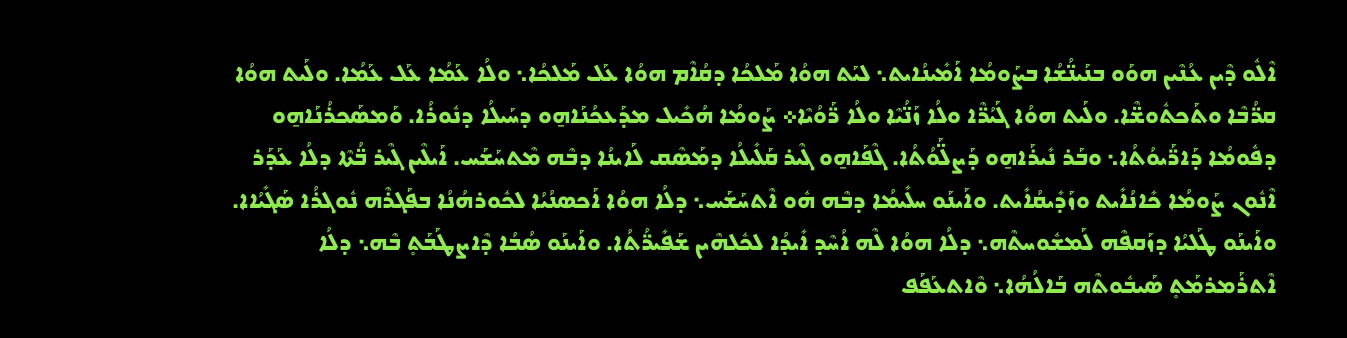ܐܶܠܽܘ ܕܶܝܢ ܥܳܢܶܝܢ ܗܘܰܘ ܒܢܰܝܢ̈ܳܫܳܐ ܒܨܰܘܡܳܐ ܐܰܡܺܝܢܳܐܝܬ܆ ܠܝܰܬ ܗܘܳܐ ܡܰܠܟܳܐ ܕܩܳܐܶܡ ܗܘܳܐ ܥܰܠ ܡܰܠܟܳܐ܆ ܘܠܳܐ ܥܰܡܳܐ ܥܰܠ ܥܰܡܳܐ. ܘܠܰܝܬ ܗܘܳܐ ܩܪ̈ܳܒܶܐ ܘܬܰܟܬܽܘܫ̈ܶܐ. ܘܠܰܝܬ ܗܘܳܐ ܓܰܝܳܪ̈ܶܐ ܘܠܳܐ ܙܰܢ̈ܳܝܶܐ ܘܠܳܐ ܪ̈ܰܘܳܝܶܐ܀ ܨܰܘܡܳܐ ܗܳܟܺܝܠ ܡܕܰܥܟܳܢܰܐܗ̱ܘ ܕܚܰܝܠܳܐ ܕܢܽܘܪܳܐ. ܘܰܡܣܰܟܪܳܢܰܐܗ̱ܘ ܕܦܽܘܡܳܐ ܕܰܐܪ̈ܰܝܘܳܬܳܐ܆ ܘܒܰܪ ܢܺܝܪܰܐܗ̱ܘ ܕܰܨܠ̈ܰܘܳܬܳܐ. ܓܶܦܰܐܗ̱ܘ ܓܶܝܪ ܩܰܠܺܝܠܳܐ ܕܡܰܣܶܩ ܠܰܐܝܢܳܐ ܕܒܶܗ ܡܶܬܚܰܫܰܚ. ܐܰܝܠܶܝܢ ܓܶܝܪ ܒ̈ܳܬܶܐ ܕܠܳܐ ܥܰܕܰܪ ܐܶܢܽܘܢ ܨܰܘܡܳܐ ܟܺܐܢܳܐܺܝܬ ܘܙܰܕܺܝܩܳܐܺܝܬ. ܘܐܰܝܢܰܘ ܚܠܺܝܡܳܐ ܕܒܶܗ ܗܽܘ ܐܶܬܚܰܫܰܚ܆ ܕܠܳܐ ܗܘܳܐ ܐܰܟܣܢܳܝܳܐ ܠܟܽܘܪܗܳܢܳܐ ܒܦܰܓܪܶܗ ܢܽܘܓܪܳܐ ܣܰܓܺܝܳܐܐ. ܘܐܰܝܢܰܘ ܛܰܠܝܳܐ ܕܙܰܩܦܶܗ ܠܰܡܫܽܘܚܬܶܗ܆ ܕܠܳܐ ܗܘܳܐ ܠܶܗ ܐܳܚܶܕ ܐܺܝܕܳܐ ܠܟܽܠܗܶܝܢ ܫܰܦܺܝܪ̈ܳܬܳܐ. ܘܐܰܝܢܰܘ ܣܳܒܳܐ ܕܶܐܨܛܰܒܰܬ̥ ܒܶܗ܆ ܕܠܳܐ ܐܶܬܪܰܡܪܡܰܬ̥ ܣܰܝܒܽܘܬܶܗ ܒܰܐܠܳܗܳܐ܆ ܘܶܐܬܥܰܦܰܦ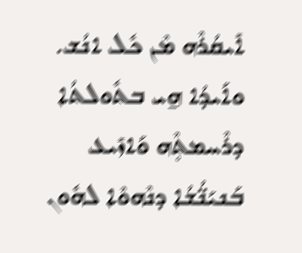ܐܺܝܩܳܪܶܗ ܡܶܢ ܟܽܠ ܐܢܳܫ. ܘܐܰܝܕܳܐ ܗ̱ܝ ܒܬܽܘܠܬܳܐ ܕܪܶܚܡܬ̥ܶܗ ܘܰܐܙܺܝܥ ܒܰܢܝܰܢ̈ܳܫܳܐ ܕܢܶܗܘܶܐ ܠܗܽܘܢ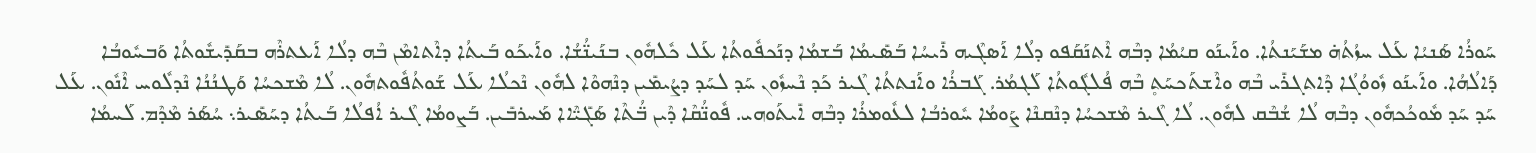ܚܰܘܪܳܐ ܣܰܢܝܳܐ ܥܰܠ ܚܙܳܬܳܗ̇ ܡܫܰܝܰܢܬܳܐ. ܘܐܰܝܢܰܘ ܩܝܳܡܳܐ ܕܒܶܗ ܐܶܬܢܰܩܰܦܘ ܕܠܳܐ ܐܰܣܓܶܝܗ ܪܺܝܚܳܐ ܒܰܣܺܝܡܳܐ ܒܰܫܡܳܐ ܕܢܰܟܦܽܘܬܳܐ ܥܰܠ ܟܽܠܗܽܘܢ ܒܢܰܝܢ̈ܳܫܳܐ. ܘܐܰܝܟܰܘ ܒܰܝܬܳܐ ܕܐܶܬܐܡܶܢ ܒܶܗ ܕܠܳܐ ܐܰܥܬܪܶܗ ܒܩܰܕܺܝܫܽܘܬܳܐ ܘܰܒܚܽܘܒܳܐ ܕܰܐܠܳܗܳܐ. ܘܐܰܝܢܰܘ ܙܽܘܘܳܓܳܐ ܕܶܐܬܓܪܺܝ ܒܶܗ ܘܐܶܫܬܰܟܚܰܬ̥ ܒܶܗ ܦܳܠܓܽܘܬܳܐ ܠܰܓܡܳܪ. ܓܰܒܪܳܐ ܘܐܰܢܬܬܳܐ ܓܶܝܪ ܟܰܕ ܢܶܚܙܽܘܢ ܚܰܕ ܠܚܰܕ ܕܨܳܝܡܺܝܢ ܕܢܶܗܘܶܐ ܠܗܽܘܢ ܢܶܟܠܳܐ ܥܰܠ ܫܰܘܬܳܦܽܘܬܗܽܘܢ. ܠܳܐ ܡܶܫܟܚܳܐ ܘܰܛܢܳܢܳܐ ܢܶܕܠܽܘܚ ܐܶܢܽܘܢ. ܥܰܠ ܚܰܕ ܚܰܕ ܡܽܘܟܳܟܗܽܘܢ ܕܒܶܗ ܠܳܐ ܫܳܒܶܩ ܠܗܽܘܢ. ܠܳܐ ܓܶܝܪ ܡܶܫܟܚܳܐ ܕܢܶܩܢܶܐ ܨܰܘܡܳܐ ܚܽܘܪܒܳܐ ܠܥܽܘܡܪܳܐ ܕܒܶܗ ܐܺܝܬܰܘܗܝ. ܦܽܘܢ̈ܳܩܶܐ ܕܶܝܢ ܒ̈ܳܬܶܐ ܣܰܓܺܝ̈ܶܐܐ ܡܰܚܪܒܺܝܢ. ܒܰܨܘܡܳܐ ܓܶܝܪ ܐܳܦܠܳܐ ܒܰܝܬܳܐ ܕܚܰܣܺܝܪ܆ ܚܳܣܰܪ ܡܶܕܶܡ. ܠܰܚܡܳܐ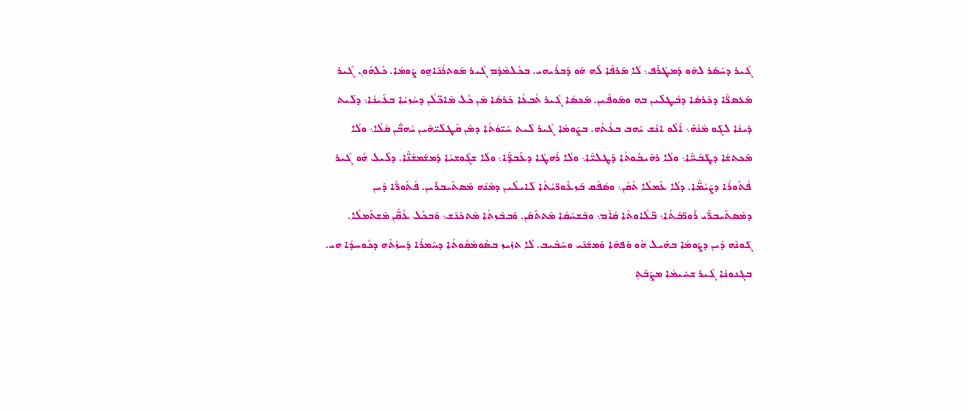ܓܶܝܪ ܕܚܳܣܰܪ ܠܗܰܘ ܕܰܡܛܰܪܰܦ܆ ܠܳܐ ܡܰܪܦܶܐ ܠܶܗ ܗܰܘ ܕܰܒܪܳܝܗܝ. ܒܟܽܠܡܶܕܶܡ ܓܶܝܪ ܡܰܘܬܪܳܢܰܐܗ̱ܘ ܨܰܘܡܳܐ. ܟܽܠܗܽܘܢ ܓܶܝܪ ܡܰܥܣܪ̈ܶܐ ܕܟܰܪܣܳܐ ܕܒܳܛܠܺܝܢ ܒܗ ܘܡܰܘܦܶܝܢ. ܡܰܟܣܳܐ ܓܶܝܪ ܬܳܒܥܳܐ ܟܰܪܣܳܐ ܡܶܢ ܟܽܠ ܡܶܐܟ̈ܠܳܢ ܕܚܳܙܝܳܐ ܒܥܰܝܢܳܐ܆ ܕܠܰܝܬ ܕܺܝܢܳܐ ܠܓܰܘ ܡܶܢܳܗ̇܆ ܐܶܠܽܘ ܐܢܳܫ ܝܰܗܒ ܒܥܳܬܶܗ. ܒܨܰܘܡܳܐ ܓܶܝܪ ܠܰܝܬ ܚܰܝ̈ܘܳܬܳܐ ܕܡܶܢ ܩܶܛܠܰܝ̈ܗܶܝܢ ܝܳܗܒ̈ܳܢ ܩܳܠܳܐ܆ ܘܠܳܐ ܡܰܟܬܫܳܐ ܕܛܰܒܳܚ̈ܶܐ܆ ܘܠܳܐ ܪܗܺܝܒܽܘܬܳܐ ܕܰܛܠܝ̈ܶܐ܆ ܘܠܳܐ ܪܶܗܛܳܐ ܕܥܰܒܕ̈ܶܐ܆ ܘܠܳܐ ܫܓܽܘܫܝܳܐ ܕܰܡܫܰܡܫܳܢ̈ܶܐ. ܕܠܺܝܠ ܗܽܘ ܓܶܝܪ ܦܳܬܽܘܪܳܐ ܕܨܰܝܳܡ̈ܶܐ. ܕܠܳܐ ܥܰܡܠܳܐ ܬܳܩܶܢ܆ ܘܣܳܦܶܩ ܒܰܙܥܽܘܪ̈ܝܳܬܳܐ ܠܰܐܝܠܶܝܢ ܕܡܶܢܶܗ ܡܶܣܬܰܝܒܪܺܝܢ. ܦܳܬܽܘܪ̈ܶܐ ܕܶܝܢ ܕܡܶܣܬܰܝܒܪ̈ܰܝ ܪܰܘܪ̈ܒܳܬܳܐ܆ ܒ̈ܠܶܐܘܬܶܐ ܩܳܐܶܡ܆ ܘܒܰܫܚܳܩܳܐ ܡܶܬܬܰܩܰܢ. ܘܰܒܒܶܙܬܳܐ ܡܶܬܟܰܢܰܫ܆ ܘܰܒܟܽܠ ܥܳܩ̈ܳܢ ܡܶܫܬܰܡܠܶܐ. ܓܰܘܢܶܗ ܕܶܝܢ ܕܨܰܘܡܳܐ ܒܗܺܝܠ ܗܽܘ ܘܰܦܗܶܐ ܘܰܡܫܰܢܰܝ ܘܚܰܒܺܝܒ. ܠܳܐ ܬܙܺܝܙ ܒܣܽܘܡܳܩܽܘܬܳܐ ܕܚܰܡܪܳܐ ܕܰܚܙܳܬܶܗ ܕܟܽܘܚܕܳܐ ܗܝ. ܒܓܢܘܢܳܐ ܓܶܝܪ ܫܚܺܝܡܳܐ ܡܨܰܒܰܬ̥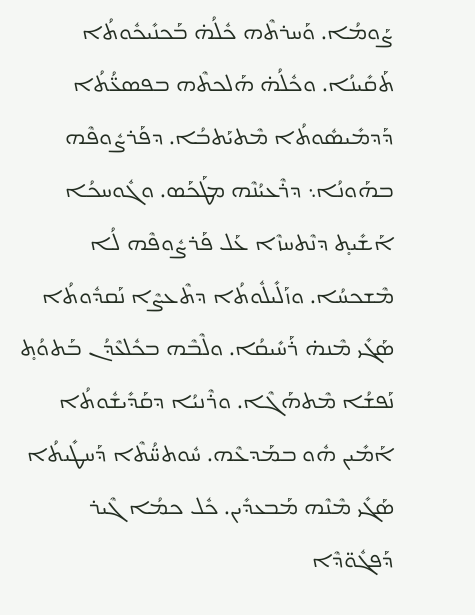ܨܰܘܡܳܐ. ܘܰܚܪܬܶܗ ܟܽܠܳܗ̇ ܒܰܟܢܺܝܟܽܘܬܳܐ ܬܰܩܺܝܢܳܐ. ܘܟܽܠܳܗ̇ ܗܰܠܟܬܶܗ ܒܦܣܥ̈ܳܬܳܐ ܕܰܕܡܺܝܣܽܘܬܳܐ ܡܶܬܝܰܬܒܳܐ. ܕܦܰܪܨܽܘܦܶܗ ܒܗܰܘܢܳܐ܆ ܕܪܶܥܝܳܢܶܗ ܡܛܰܟܰܣ. ܘܓܽܘܚܟܳܐ ܐܰܫܺܝܬ̥ ܕܢܶܬܚܙܶܐ ܥܰܠ ܦܰܪܨܽܘܦܶܗ ܠܳܐ ܡܶܫܟܚܳܐ. ܘܙܰܠܺܝܠܽܘܬܳܐ ܕܬܶܥܨܶܐ ܢܰܩܕܽܘܬܳܐ ܣܰܓܺܝ ܡܶܢܗ̇ ܪܰܚܺܝܩܳܐ. ܘܠܶܒܶܗ ܒܟܽܠܥܶܕܳܢ ܒܰܬܘܳܬ̥ ܢܰܦܫܳܐ ܡܶܬܗܰܓܶܐ. ܘܪܶܢܝܳܐ ܕܩܰܕܺܝܫܽܘܬܳܐ ܐܰܡܺܝܢ ܗܽܘ ܒܡܰܕܥܶܗ. ܚܽܘܬܚ̈ܳܬܶܐ ܕܰܚܛܺܝܬܳܐ ܣܰܓܺܝ ܡܶܢܶܗ ܡܰܒܥܕܺܝܢ. ܟܽܠ ܟܡܳܐ ܓܶܝܪ ܕܰܦܓܽܘ̈ܕܶܐ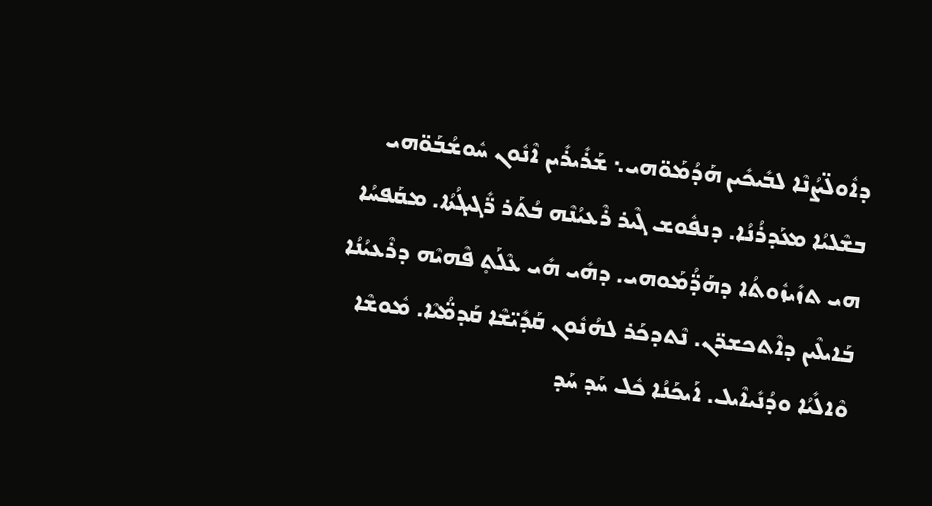ܕܐܽܘܠ̈ܨܳܢܶܐ ܠܒܺܝܟܺܝܢ ܗܰܕܳܡܰܘ̈ܗܝ܆ ܫܰܪܺܝܪܺܝܢ ܐܶܢܽܘܢ ܚܽܘܫܳܒܰܘ̈ܗܝ ܒܫܶܠܝܳܐ ܡܥܰܕܪܳܢܳܐ. ܕܢܦܽܘܫ ܓܶܝܪ ܪܶܥܝܳܢܶܗ ܒܳܬܰܪ ܪ̈ܺܓܝܓܳܬܳܐ. ܡܩܰܦܚܳܐ ܗܝ ܬܙܺܝܙܽܘܬܳܐ ܕܗܰܕ̈ܳܡܰܘܗܝ. ܕܗܺܝ ܗܺܝ ܥܶܠܰܬ̥ ܦܶܗܝܶܗ ܕܪܶܥܝܳܢܳܐ ܒܰܐܝܠܶܝܢ ܕܐܶܬܟܫܪ̈ܢ. ܢܶܬܕܟܰܪ ܠܗܳܢܽܘܢ ܩܰܕܺܝ̈ܫܶܐ ܩܰܕܡ̈ܳܝܶܐ. ܡܽܘܫܶܐ ܘܶܐܠܺܝܳܐ ܘܕܳܢܺܝܐܶܝܠ. ܐܰܝܟܰܢܳܐ ܟܽܠ ܚܰܕ ܚܰܕ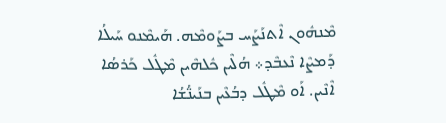ܡܶܢܗܽܘܢ ܐܶܬܢܰܨܰܚ ܒܨܰܘܡܶܗ. ܗܰܝܡܶܢܘ ܚܰܝܠܳܐ ܕܰܡܨܶܐ ܢܶܥܒܶܕ܀ ܗܳܠܶܝܢ ܟܽܠܗܶܝܢ ܡܶܛܽܠ ܟܰܪܣܳܐ ܐܶܢܶܝܢ. ܐܰܘ ܡܶܛܽܠ ܕܒܳܥܶܝܢ ܒܢܰܝܢ̈ܳܫܳܐ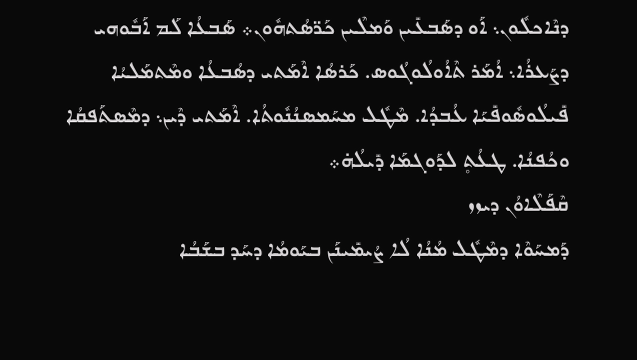ܕܢܶܐܟܠܽܘܢ܆ ܐܰܘ ܕܣܰܒܥܺܝܢ ܘܰܡܠܶܝܢ ܟܰܪ̈ܣܳܬܗܽܘܢ܀ ܣܰܒܥܳܐ ܠܰܡ ܐܰܒܽܘܗܝ ܕܨܰܥܪܳܐ܆ ܐܳܡܰܪ ܬܶܐܳܘܠܳܘܓܳܘܣ. ܟܰܪܣܳܐ ܐܶܡܰܬܝ ܕܣܳܒܥܳܐ ܘܡܶܬܡܰܠܝܳܐ ܦܺܝܠܳܘܣܽܘܦܺܝܰܐ ܥܳܒܕܳܐ. ܡܶܛܽܠ ܡܚܰܡܣܢܳܢܽܘܬܳܐ. ܐܶܡܰܬܝ ܕܶܝܢ܆ ܕܡܶܣܬܰܦܩܳܐ ܘܟܳܦܢܳܐ. ܛܥܳܬ̥ ܠܕܰܘܓܡܰܐ ܕܺܝܠܳܗ̇܀
ܩܶܦܰܠܶܐܘܳܢ ܕܝܙܙ
ܕܰܡܚܰܘܶܐ ܕܡܶܛܽܠ ܡܳܢܳܐ ܠܳܐ ܨܳܝܡܺܝܢܰܢ ܒܝܰܘܡܳܐ ܕܚܰܕ ܒܫܰܒܳܐ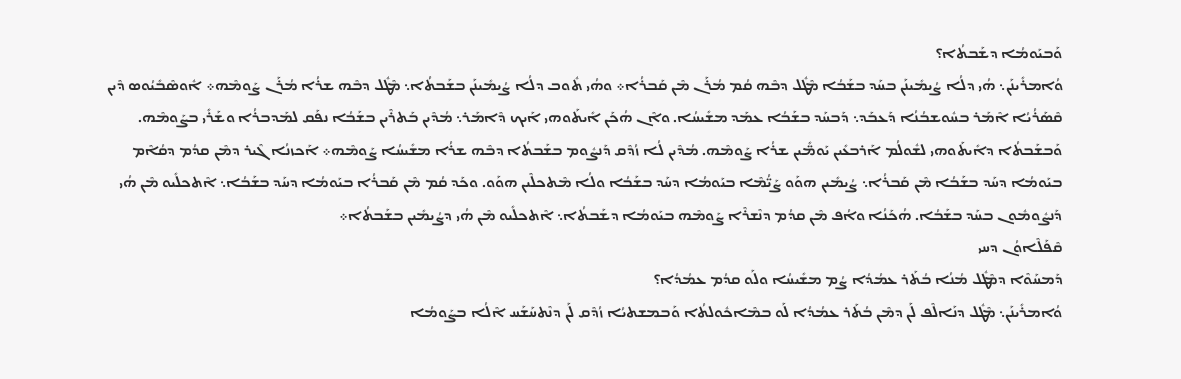ܘܰܒܝܰܘܡܳܐ ܕܫܰܒܬܳܐ؟
ܘܳܐܡܪܺܝܢܰܢ܆ ܗܳܝ ܕܠܳܐ ܨܳܝܡܺܝܢܰܢ ܒܚܰܕ ܒܫܰܒܳܐ ܡܶܛܽܠ ܕܒܶܗ ܩܳܡ ܡܳܪܰܢ ܡܶܢ ܩܰܒܪܳܐ܀ ܘܗܳܝ ܬܽܘܒ ܕܠܳܐ ܨܳܝܡܺܝܢܰܢ ܒܫܰܒܬܳܐ܆ ܡܶܛܽܠ ܕܒܶܗ ܫܪܳܐ ܡܳܪܰܢ ܨܰܘܡܶܗ܀ ܐܽܘܣܶܒܺܝܳܘܣ ܕܶܝܢ ܩܶܣܰܪܳܝܳܐ ܐܶܡܰܪ ܒܚܽܘܫܒܳܢܳܐ ܕܰܥܒܰܕ܆ ܕܰܒܚܰܕ ܒܫܰܒܳܐ ܥܡܰܕ ܡܫܺܝܚܳܐ. ܘܐܶܢ ܗܳܟܰܢ ܐܺܝܬܰܘܗܝ ܐܰܝܟ ܕܶܐܡܰܪ܆ ܡܳܕܶܝܢ ܒܰܬܪܶܝܢ ܒܫܰܒܳܐ ܢܦܰܩ ܠܡܰܕܒܪܳܐ ܘܫܰܪܺܝ ܒܨܰܘܡܶܗ. ܘܰܒܫܰܒܬܳܐ ܕܐܺܝܬܰܘܗܝ ܠܫܽܘܠܳܡ ܐܰܪܒܥܺܝܢ ܝܰܘܡ̈ܺܝܢ ܫܪܳܐ ܨܰܘܡܶܗ. ܡܳܕܶܝܢ ܠܳܐ ܙܳܕܶܩ ܕܰܢܨܽܘܡ ܒܫܰܒܬܳܐ ܕܒܶܗ ܫܪܳܐ ܡܫܺܝܚܳܐ ܨܰܘܡܶܗ܀ ܐܰܟܙܢܳܐ ܓܶܝܪ ܕܡܶܢ ܩܕܳܡ ܕܩܳܐܶܡ ܒܝܰܘܡܳܐ ܕܚܰܕ ܒܫܰܒܳܐ ܡܶܢ ܩܰܒܪܳܐ܆ ܨܳܝܡܺܝܢ ܗܘܰܘ ܨܰܝ̈ܳܡܶܐ ܒܝܰܘܡܳܐ ܕܚܰܕ ܒܫܰܒܳܐ ܘܠܳܐ ܡܶܬܟܠܶܝܢ ܗܘܰܘ. ܘܟܰܕ ܩܳܡ ܡܶܢ ܩܰܒܪܳܐ ܒܝܰܘܡܳܐ ܕܚܰܕ ܒܫܰܒܳܐ܆ ܐܶܬܟܠܺܝܘ ܡܶܢ ܗܳܝ ܕܰܢܨܽܘܡܽܘܢ ܒܚܰܕ ܒܫܰܒܳܐ. ܗܳܟܰܢܳܐ ܘܐܳܦ ܡܶܢ ܩܕܳܡ ܕܢܶܫܪܶܐ ܨܰܘܡܶܗ ܒܝܰܘܡܳܐ ܕܫܰܒܬܳܐ܆ ܐܶܬܟܠܺܝܘ ܡܶܢ ܗܳܝ ܕܨܳܝܡܺܝܢ ܒܫܰܒܬܳܐ܀
ܩܶܦܰܠܶܐܘܳܢ ܕܚܝ
ܕܰܡܚܰܘܶܐ ܕܡܶܛܽܠ ܡܳܢܳܐ ܒܳܬܰܪ ܥܡܳܕܳܐ ܨܳܡ ܡܫܺܝܚܳܐ ܘܠܰܘ ܩܕܳܡ ܥܡܳܕܳܐ؟
ܘܳܐܡܪܺܝܢܰܢ܆ ܡܶܛܽܠ ܕܢܰܐܠܶܦ ܠܰܢ ܕܡܶܢ ܒܳܬܰܪ ܥܡܳܕܳܐ ܠܰܘ ܒܡܶܐܟܽܘܠܬܳܐ ܘܰܒܡܫܬܝܳܐ ܙܳܕܶܩ ܠܰܢ ܕܢܶܬܚܰܫܰܚ ܐܶܠܳܐ ܒܨܰܘܡܳܐ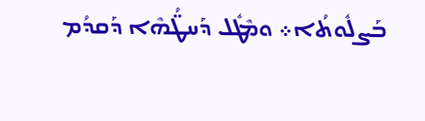ܒܰܨܠܽܘܬܳܐ܀ ܘܡܶܛܽܠ ܕܰܚܛ̈ܳܗܶܐ ܕܰܩܕܳܡ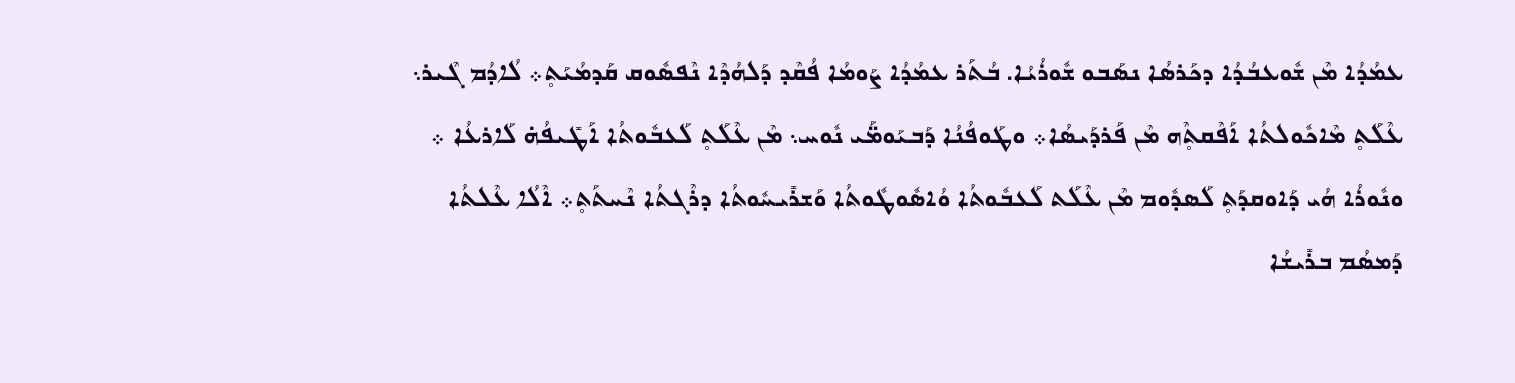ܥܡܳܕܳܐ ܡܶܢ ܫܽܘܥܒܳܕܳܐ ܕܟܰܪܣܳܐ ܢܣܰܒܘ ܫܽܘܪܳܝܳܐ. ܒܳܬܰܪ ܥܡܳܕܳܐ ܨܰܘܡܳܐ ܦܳܩܶܕ ܕܰܠܗܳܕܶܐ ܢܶܦܣܽܘܩ ܩܰܕܡܳܝܰܬ̥܀ ܠܳܐܕܳܡ ܓܶܝܪ܆ ܥܶܠܰܬ̥ ܡܶܐܟܽܘܠܬܳܐ ܐܰܦܶܩܬ̥ܶܗ ܡܶܢ ܦܰܪܕܰܝܣܳܐ܀ ܘܛܰܘܦܳܢܳܐ ܕܰܒܝܰܘܡ̈ܰܝ ܢܽܘܚ܆ ܡܶܢ ܥܶܠܰܬ̥ ܠܰܥܒܽܘܬܳܐ ܐܰܛܺܝܦܳܗ̇ ܠܰܐܪܥܳܐ ܀ ܘܢܽܘܪܳܐ ܗܳܝ ܕܰܐܘܩܕܰܬ̥ ܠܰܣܕܽܘܡ ܡܶܢ ܥܶܠܰܬ ܠܰܥܒܽܘܬܳܐ ܘܳܐܣܽܘܛܽܘܬܳܐ ܘܰܫܪܺܝܚܽܘܬܳܐ ܕܪܶܓܬܳܐ ܢܶܚܬܰܬ̥܀ ܐܶܠܳܐ ܥܶܠܬܳܐ ܕܰܡܣܳܡ ܒܪܺܝܫܳܐ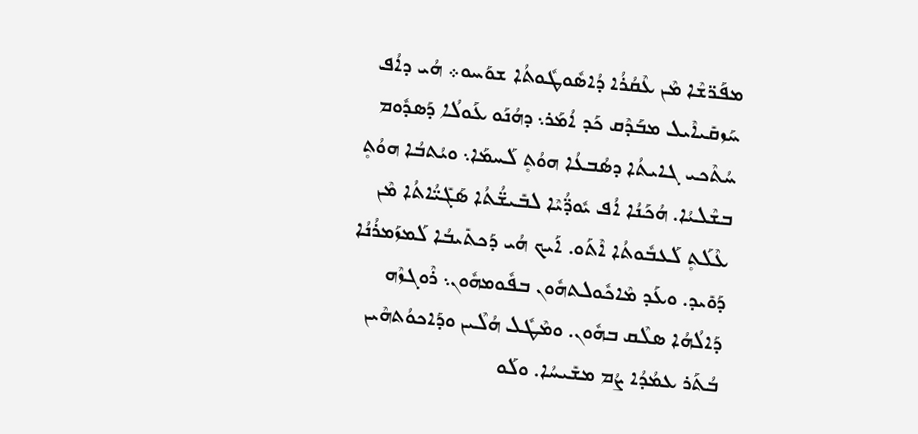ܡܦܰܪ̈ܫܶܐ ܡܶܢ ܥܶܩܳܪܳܐ ܕܳܐܣܽܘܛܽܘܬܳܐ ܫܘܰܚܘ܀ ܗܳܝ ܕܐܳܦ ܚܰܙܩܺܝܐܶܝܠ ܡܒܰܕܶܩ ܟܰܕ ܐܳܡܰܪ܆ ܕܗܳܢܰܘ ܥܰܘܠܳܐ ܕܰܣܕܽܘܡ ܚܳܬܶܟܝ ܓܐܝܬܳܐ ܕܣܳܒܥܳܐ ܗܘܳܬ̥ ܠܰܚܡܰܐ܆ ܘܝܳܬܒܳܐ ܗܘܳܬ̥ ܒܫܶܠܝܳܐ. ܗܳܟܰܢܳܐ ܐܳܦ ܝܽܘܕ̈ܳܝܶܐ ܠܒܺܝܫ̈ܳܬܳܐ ܣܰܓܺܝ̈ܳܐܬܳܐ ܡܶܢ ܥܶܠܰܬ̥ ܠܰܥܒܽܘܬܳܐ ܐܶܬܰܘ. ܐܰܝܟ ܗܳܝ ܕܰܟܬܺܝܒܳܐ ܠܰܡܙܰܡܪܳܢܳܐ ܕܰܘܺܝܕ. ܘܥܰܕ ܡܶܐܟܽܘܠܬܗܽܘܢ ܒܦܽܘܡܗܽܘܢ܆ ܪܶܘܓܙܶܗ ܕܰܐܠܳܗܳܐ ܣܠܶܩ ܒܗܽܘܢ. ܘܡܶܛܽܠ ܗܳܠܶܝܢ ܘܕܰܐܟܘܳܬܗܶܝܢ ܒܳܬܰܪ ܥܡܳܕܳܐ ܨܳܡ ܡܫܺܝܚܳܐ. ܘܠܰܘ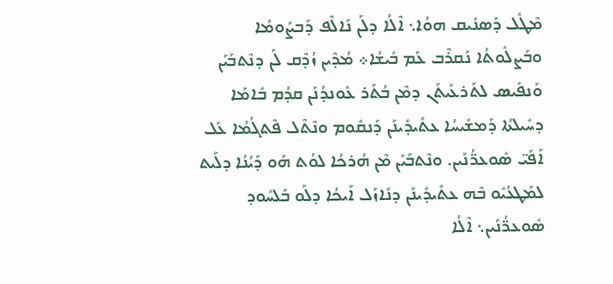ܡܶܛܽܠ ܕܰܣܢܺܝܩ ܗܘܳܐ܆ ܐܶܠܳܐ ܕܠܰܢ ܢܰܐܠܶܦ ܕܰܒܨܰܘܡܳܐ ܘܒܰܨܠܽܘܬܳܐ ܢܰܩܪܶܒ ܥܰܡ ܒܺܝܫܳܐ܀ ܡܳܕܶܝܢ ܙܳܕܶܩ ܠܰܢ ܕܢܶܬܒܰܝܰܢ ܘܰܢܦܺܝܣ ܠܬܰܪܥܺܝܬܰܢ ܕܡܶܢ ܒܳܬܰܪ ܥܽܘܢܕܳܢܰܢ ܩܕܳܡ ܒܺܐܡܰܐ ܕܚܺܝܠܬܳܐ ܕܰܡܫܺܝܚܳܐ ܥܬܺܝܕܺܝܢܰܢ ܕܰܢܩܽܘܡ ܘܢܶܬܶܠ ܦܶܬܓܳܡܳܐ ܥܰܠ ܐܰܦܰܝ̈ ܣܽܘܥܪ̈ܳܢܰܝܢ. ܘܢܶܬܒܰܝܰܢ ܡܶܢ ܗܳܪܟܳܐ ܠܘܳܬ ܗܰܘ ܕܰܝܳܢܳܐ ܕܠܰܝܬ ܠܡܰܛܥܳܝܽܘ ܒܶܗ ܥܬܺܝܕܺܝܢܰܢ ܕܢܺܐܙܰܠ ܐܰܝܟܳܐ ܕܠܰܘ ܒܰܠܚܽܘܕ ܣܽܘܥܪ̈ܳܢܰܝܢ܆ ܐܶܠܳܐ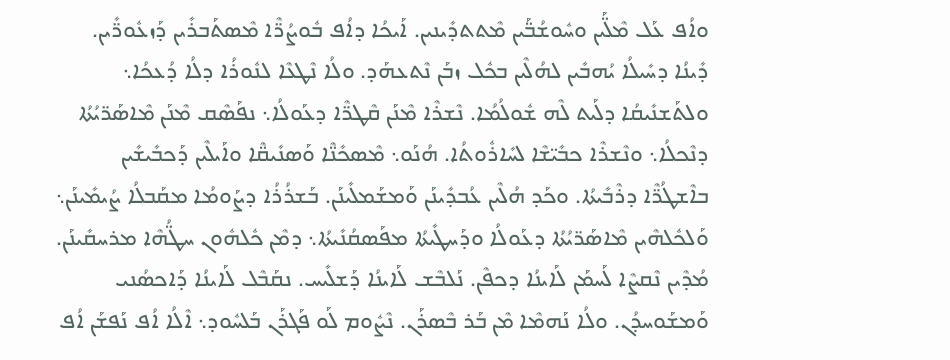ܘܐܳܦ ܥܰܠ ܡܶܠ̈ܰܝܢ ܘܚܽܘܫܳܒ̈ܰܝܢ ܡܶܬܬܕܺܝܢܝܢ. ܐܰܝܟܳܐ ܕܐܳܦ ܒܽܘܨܳܪ̈ܶܐ ܡܶܣܬܰܒܪܺܝܢ ܕܰܙܥܽܘܪ̈ܺܝܢ. ܕܺܝܢܳܐ ܕܚܺܝܠܳܐ ܝܳܗܒܺܝܢ ܠܗܳܠܶܝܢ ܒܟܽܠ ܙܒܰܢ ܢܶܬܥܗܰܕ. ܘܠܳܐ ܢܶܛܥܶܐ ܠܢܽܘܪܳܐ ܕܠܳܐ ܕܳܥܟܳܐ܆ ܘܠܬܰܫܢܺܝܩܳܐ ܕܠܰܝܬ ܠܶܗ ܫܽܘܠܳܡܳܐ. ܢܶܫܪܶܐ ܡܶܢܰܢ ܩܶܛܪ̈ܶܐ ܕܥܰܘܠܳܐ܆ ܢܦܰܣܶܩ ܡܶܢܰܢ ܡܶܐܣܰܪ̈ܝܳܬܳܐ ܕܢܶܟܠܳܐ܆ ܘܢܶܫܪܶܐ ܟܒܺܝ̈ܫܶܐ ܠܚܺܐܪܽܘܬܳܐ. ܗܳܢܰܘ܆ ܡܶܣܟܺܢ̈ܶܐ ܘܰܣܢܺܝܩ̈ܶܐ ܘܐܰܝܠܶܝܢ ܕܰܟܒܺܝܫܺܝܢ ܒܐܶܫܛܳܪ̈ܶܐ ܕܪܶܒܺܝܬܳܐ. ܘܟܰܕ ܗܳܠܶܝܢ ܥܳܒܕܺܝܢܰܢ ܘܰܡܫܰܡܠܺܝܢܰܢ. ܒܰܫܪܳܪܳܐ ܕܨܰܘܡܳܐ ܡܩܰܒܠܳܐ ܨܳܝܡܺܝܢܰܢ܆ ܘܰܠܟܽܠܗܶܝܢ ܡܶܐܣܰܪ̈ܝܳܬܳܐ ܕܥܰܘܠܳܐ ܘܕܰܚܛܺܝܬܳܐ ܡܦܰܣܩܳܢܺܝܬܳܐ܆ ܕܡܶܢ ܟܽܠܗܽܘܢ ܚܛ̈ܳܗܶܐ ܡܪܚܩܺܝܢܰܢ. ܡܳܕܶܝܢ ܢܶܩܨܶܐ ܠܰܚܡܰܢ ܠܰܐܝܢܳܐ ܕܟܦܶܢ. ܢܰܠܒܶܫ ܠܰܐܝܢܳܐ ܕܰܫܠܺܝܚ. ܢܩܰܒܶܠ ܠܰܐܝܢܳܐ ܕܰܐܟܣܳܢܝ ܘܰܡܫܰܘܚܕܳܢ. ܘܠܳܐ ܢܰܗܡܶܐ ܡܶܢ ܒܰܪ ܒܶܣܪܰܢ. ܢܶܨܽܘܡ ܠܰܘ ܦܰܓܪܰܢ ܒܰܠܚܽܘܕ܆ ܐܶܠܳܐ ܐܳܦ ܢܰܦܫܰܢ ܐܳܦ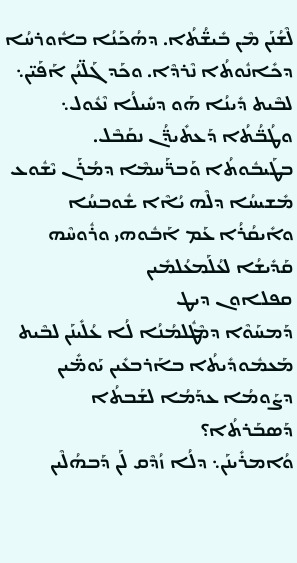ܠܶܫܳܢܰܢ ܡܶܢ ܒܺܝܫ̈ܳܬܳܐ. ܕܗܳܟܰܢܳܐ ܒܐܽܘܪܚܳܐ ܕܟܺܐܢܽܘܬܳܐ ܢܶܪܕܶܐ. ܘܟܰܕ ܓܰܠ̈ܝܳܢ ܐܰܦܰܝ̈ܢ܆ ܠܒܶܝܬ ܕܺܝܢܳܐ ܗܰܘ ܕܚܺܝܠܳܐ ܢܶܥܽܘܠ܆ ܘܛܳܒ̈ܳܬܳܐ ܕܰܥܬܺܝܕ̈ܳܢ ܢܩܰܒܶܠ. ܒܛܰܝܒܽܘܬܳܐ ܘܰܒܪ̈ܰܚܡܶܐ ܕܡܳܪܰܢ ܝܶܫܽܘܥ ܡܺܫܝܚܳܐ ܕܠܶܗ ܝܳܐܶܐ ܫܽܘܒܚܳܐ ܘܐܺܝܩܳܪܳܐ ܥܰܡ ܐܰܒܽܘܗܝ ܘܪܽܘܚܶܗ ܩܰܕܺܝܫܳܐ ܠܥܳܠܰܡܥܳܠܡܺܝܢ
ܩܦܠܐܘܢ ܕܝܛ
ܕܰܡܚܰܘܶܐ ܕܡܶܛܽܠܡܳܢܳܐ ܠܳܐ ܥܳܠܺܝܢܰܢ ܠܒܶܝܬ ܡܰܥܡܽܘܕܺܝܬܳܐ ܒܐܰܪܒܥܺܝܢ ܝܰܘܡ̈ܺܝܢ ܕܨܰܘܡܳܐ ܥܕܰܡܳܐ ܠܫܰܒܬܳܐ ܕܰܣܒܰܪܬܳܐ؟
ܘܳܐܡܪܺܝܢܰܢ܆ ܕܠܳܐ ܙܳܕܶܩ ܠܰܢ ܕܰܒܗܳܠܶܝܢ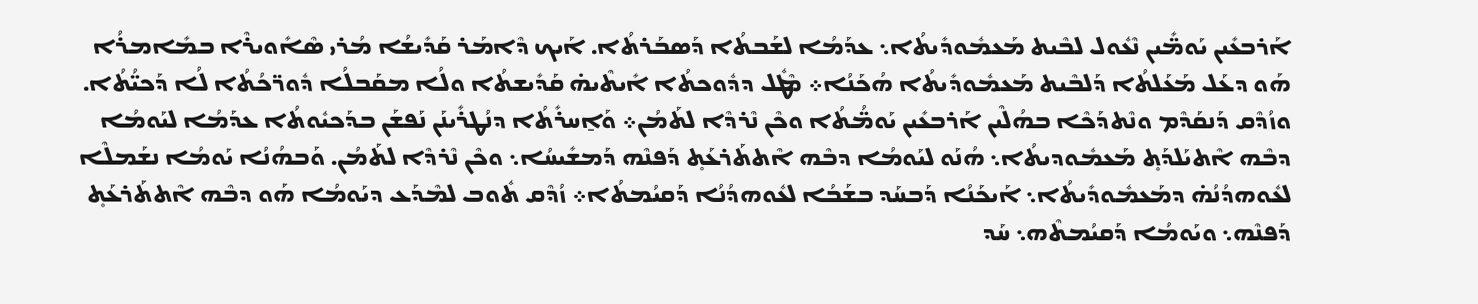ܐܰܪܒܥܺܝܢ ܝܰܘܡ̈ܺܝܢ ܢܶܥܽܘܠ ܠܒܶܝܬ ܡܰܥܡܽܘܕܺܝܬܳܐ܆ ܥܕܰܡܳܐ ܠܫܰܒܬܳܐ ܕܰܣܒܰܪܬܳܐ. ܐܰܝܟ ܕܶܐܡܰܪ ܩܰܕܺܝܫܳܐ ܡܳܪܝ ܣܶܐܺܘܝܪܶܐ ܒܡܺܐܡܪܳܐ ܗܰܘ ܕܥܰܠ ܡܰܥܰܠܬܳܐ ܕܰܠܒܶܝܬ ܡܰܥܡܽܘܕܺܝܬܳܐ ܗܳܟܰܢܳܐ܀ ܡܶܛܽܠ ܕܕܽܘܟܬܳܐ ܐܺܝܬܶܝܗ̇ ܩܰܕܺܝܫܬܳܐ ܘܠܳܐ ܡܩܰܒܠܳܐ ܕܽܘܪ̈ܟܳܬܳܐ ܠܳܐ ܕܰܟܝ̈ܳܬܳܐ. ܘܙܳܕܶܩ ܕܰܢܩܰܕܶܡ ܘܢܶܬܕܰܟܶܐ ܒܗܳܠܶܝܢ ܐܰܪܒܥܺܝܢ ܝܰܘܡ̈ܳܬܳܐ ܘܟܶܢ ܢܶܪܕܶܐ ܠܬܰܡܳܢ܀ ܘܰܐ̱ܚܪܺܬܳܐ ܕܢܳܛܪܺܝܢܰܢ ܢܰܦܫܰܢ ܒܕܰܟܝܽܘܬܳܐ ܥܕܰܡܳܐ ܠܝܰܘܡܳܐ ܕܒܶܗ ܐܶܬܝܰܠܕܰܬ̥ ܡܰܥܡܽܘܕܝܬܳܐ܆ ܗܳܢܰܘ ܠܝܰܘܡܳܐ ܕܒܶܗ ܐܶܬܬܰܪܥܰܬ̥ ܕܰܦܢܶܗ ܕܰܡܫܺܝܚܳܐ܆ ܘܟܶܢ ܢܶܪܕܶܐ ܠܬܰܡܳܢ. ܘܰܒܗܳܢܳܐ ܝܰܘܡܳܐ ܢܫܰܡܠܶܐ ܠܥܽܘܗܕܳܢܳܗ̇ ܕܡܰܥܡܽܘܕܺܝܬܳܐ܆ ܐܰܝܟܰܢܳܐ ܕܰܒܚܰܕ ܒܫܰܒܳܐ ܠܥܽܘܗܕܳܢܳܐ ܕܰܩܝܳܡܬܳܐ܀ ܙܳܕܶܩ ܬܽܘܒ ܠܡܶܕܰܥ ܕܝܰܘܡܳܐ ܗܰܘ ܕܒܶܗ ܐܶܬܬܰܪܥܰܬ̥ ܕܰܦܢܶܗ܆ ܘܝܰܘܡܳܐ ܕܰܩܝܳܡܬܶܗ܆ ܚܰܕ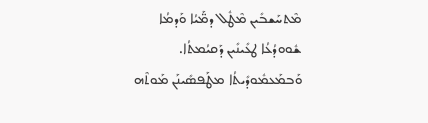ܡܶܬܚܰܫܒܺܝܢ ܡܶܛܽܠ ܕܡ̈ܰܝܳܐ ܘܰܕܡܳܐ ܫܽܘܘܕܳܥܳܐ ܛܥܺܝܢܺܝܢ ܕܰܩܝܳܡܬܳܐ. ܘܰܒܡܰܥܡܽܘܕܺܝܬܳܐ ܡܛܰܦܣܺܝܢܰܢ ܡܰܘܬܶܗ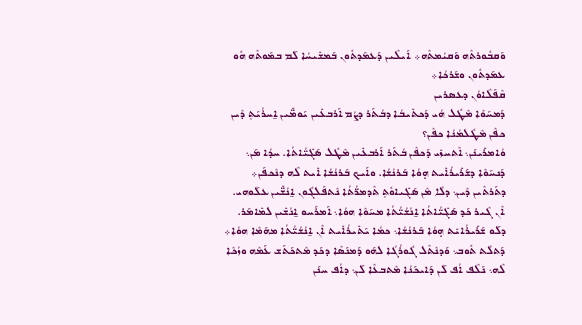ܘܰܩܒܽܘܪܬܶܗ ܘܰܩܝܳܡܬܶܗ܀ ܐܰܝܠܶܝܢ ܕܰܥܡܰܕܬܽܘܢ ܒܰܡܫܺܝܚܳܐ ܠܰܡ ܒܡܰܘܬܶܗ ܗܽܘ ܥܡܰܕܬܽܘܢ ܘܫܰܪܟܳܐ܀
ܩܶܦܰܠܶܐܘܳܢ ܕܥܣܪܝܢ
ܕܰܡܚܰܘܶܐ ܡܶܛܽܠ ܗܳܝ ܕܰܟܬܺܝܒܳܐ ܕܒܳܬܰܪ ܕܨܳܡ ܐܰܪܒܥܺܝܢ ܝܰܘܡ̈ܺܝܢ ܐ̱ܚܪܳܝܰܬ̥ ܕܶܝܢ ܟܦܶܢ ܡܶܛܽܠܡܳܢܳܐ ܟܦܶܢ؟
ܘܳܐܡܪܺܝܢܰܢ܆ ܐܶܬܚܙܺܝ ܕܰܟܦܶܢ ܒܳܬܰܪ ܐܰܪܒܥܺܝܢ ܡܶܛܽܠ ܣܰܓܺܝ̈ܳܐܬܳܐ. ܚܕܳܐ ܡܰܢ܆ ܕܰܢܚܰܘܶܐ ܕܫܰܪܺܝܪܳܐܺܝܬ ܗ̣ܘܳܐ ܒܰܪܢܳܫܳܐ. ܘܐܰܝܟ ܒܰܪܢܳܫܳܐ ܐܺܝܬ ܠܶܗ ܕܢܶܟܦܰܢ܀ ܕܬܰܪܬܶܝܢ ܕܶܝܢ܆ ܕܠܳܐ ܡܶܢ ܣܰܓܺܝܐܘܽܬ̥ ܬܶܕܡܪ̈ܳܬܳܐ ܢܶܬܦܰܠܓܽܘܢ ܐ̱ܢܳܫ̈ܺܝܢ ܥܠܰܘܗܝ. ܐܶܢ ܓܶܝܪ ܟܰܕ ܣܰܓܺܝ̈ܳܐܬܳܐ ܐ̱ܢܳܫܳܝ̈ܳܬܳܐ ܡܚܰܘܶܐ ܗܘܳܐ܆ ܐܰܡܪܰܚܘ ܐ̱ܢܳܫܺܝܢ ܠܡܺܐܡܰܪ. ܕܠܰܘ ܫܰܪܺܝܪܳܐܝܺܬ ܗ̣ܘܳܐ ܒܰܪܢܳܫܳܐ܆ ܟܡܳܐ ܝܰܬܺܝܪܳܐܺܝܬ ܐܶܢ ܐ̱ܢܳܫܳܝ̈ܳܬܳܐ ܡܗܰܡܶܐ ܗܘܳܐ܀ ܕܰܬܠܳܬ ܬܽܘܒ܆ ܘܰܕܢܶܬܶܠ ܓܽܘܪܳܓܳܐ ܠܗܰܘ ܕܰܡܢܰܣܶܐ ܕܟܰܕ ܡܶܬܟܰܬܰܫ ܥܰܡܶܗ ܘܙܳܟܶܐ ܠܶܗ܆ ܢܰܠܶܦ ܐܳܦ ܠܰܢ ܕܰܐܝܟܰܢܳܐ ܡܶܬܒܥܶܐ ܠܰܢ܆ ܕܐܳܦ ܚܢܰܢ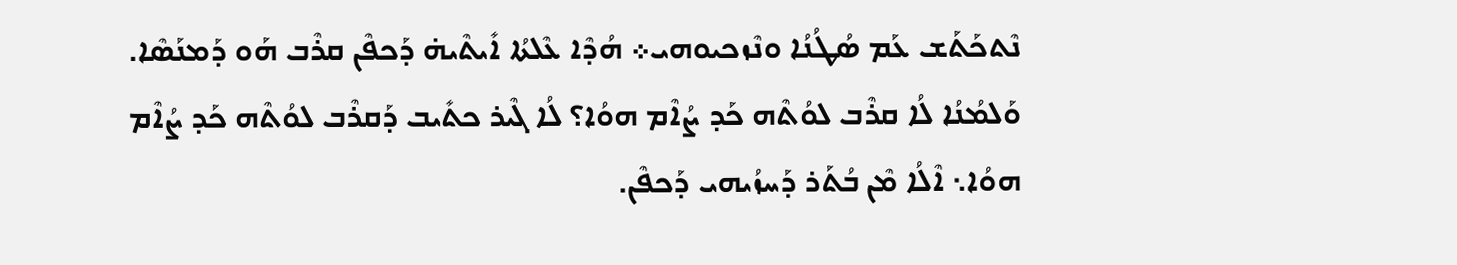ܢܶܬܟܰܬܰܫ ܥܰܡ ܣܳܛܳܢܳܐ ܘܢܶܙܟܝܘܗܝ܀ ܗܳܕܶܐ ܥܶܠܬܳܐ ܐܺܝܬܶܝܗ̇ ܕܰܟܦܶܢ ܩܪܶܒ ܗܰܘ ܕܰܡܢܰܣܶܐ. ܘܰܠܡܳܢܳܐ ܠܳܐ ܩܪܶܒ ܠܘܳܬܶܗ ܟܰܕ ܨܳܐܶܡ ܗܘܳܐ؟ ܠܳܐ ܓܶܝܪ ܟܬܺܝܒ ܕܰܩܪܶܒ ܠܘܳܬܶܗ ܟܰܕ ܨܳܐܶܡ ܗܘܳܐ܆ ܐܶܠܳܐ ܡܶܢ ܒܳܬܰܪ ܕܰܚܙܳܝܗܝ ܕܰܟܦܶܢ.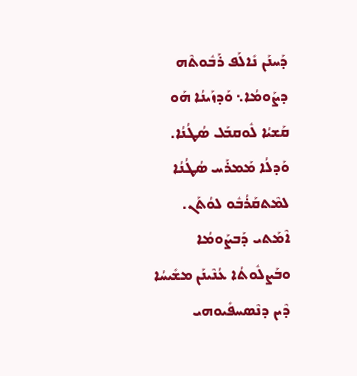ܕܰܚܢܰܢ ܢܺܐܠܰܦ ܪܰܒܽܘܬܶܗ ܕܨܰܘܡܳܐ܆ ܘܰܕܙܰܝܢܳܐ ܗܰܘ ܩܰܫܝܳܐ ܠܽܘܩܒܰܠ ܣܳܛܳܢܳܐ. ܘܰܕܠܳܐ ܡܰܡܪܰܚ ܣܳܛܳܢܳܐ ܠܡܶܬܩܰܪܳܒܽܘ ܠܘܳܬܰܢ. ܐܶܡܰܬܝ ܕܰܒܨܰܘܡܳܐ ܘܒܰܨܠܽܘܬܳܐ ܥܳܢܶܝܢܰܢ ܡܫܺܝܚܳܐ ܕܶܝܢ ܕܢܶܣܚܦܺܝܘܗܝ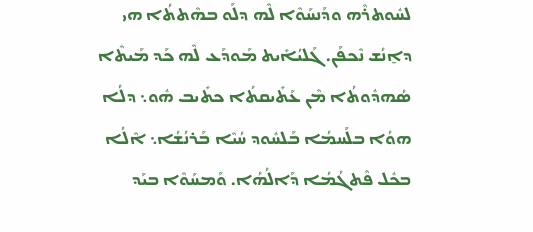ܠܚܽܘܬܪܶܗ ܘܕܰܢܚܰܘܶܐ ܠܶܗ ܕܠܰܘ ܒܗܶܬܬܳܐ ܗܝ ܕܐ̱ܢܳܫ ܢܶܟܦܰܢ. ܓܰܠܝܳܐܺܝܬ ܡܰܘܕܰܥ ܠܶܗ ܟܰܕ ܡܰܝܬܶܐ ܣܳܗܕܽܘܬܳܐ ܡܶܢ ܥܰܬܺܝܩܬܳܐ ܟܬܺܝܒ ܗܽܘ܆ ܕܠܳܐ ܗܘܳܐ ܒܠܰܚܡܳܐ ܒܰܠܚܽܘܕ ܚܳܝܶܐ ܒܰܪܢܳܫܳܐ܆ ܐܶܠܳܐ ܒܟܽܠ ܦܶܬܓܳܡܳܐ ܕܰܐܠܳܗܳܐ. ܘܰܡܚܰܘܶܐ ܒܝܰܕ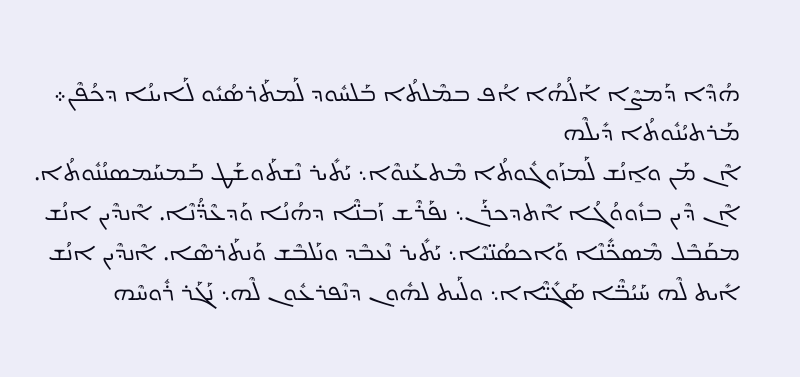ܗܳܕܶܐ ܕܰܡܨܶܐ ܐܰܠܳܗܳܐ ܐܳܦ ܒܡܶܠܬܳܐ ܒܰܠܚܽܘܕ ܠܰܡܬܰܪܣܳܝܽܘ ܠܰܐܝܢܳܐ ܕܟܳܦܶܢ܀
ܡܰܪܬܝܳܢܽܘܬܳܐ ܕܺܝܠܶܗ
ܐܶܢ ܡܰܢ ܘܐ̱ܢܳܫ ܠܰܡܙܰܘܓܽܘܬܳܐ ܡܶܬܥܰܢܘܶܐ܆ ܝܰܬܺܝܪ ܢܶܫܬܰܘܫܰܛ ܒܰܡܚܰܡܣܢܳܢܽܘܬܳܐ. ܐܶܢ ܕܶܝܢ ܒܙܽܘܘܳܓܳܐ ܐܶܬܕܟܪܰܢ܆ ܢܦܰܪܶܫ ܙܰܒܢ̈ܶܐ ܕܗܳܢܳܐ ܘܰܕܥܶܕ̈ܳܢܶܐ. ܐܶܢܕܶܝܢ ܐܢܳܫ ܡܩܰܒܶܠ ܡܶܣܟ̈ܺܢܶܐ ܘܰܐܟܣܳܢ̈ܝܶܐ܆ ܝܰܬܺܝܪ ܢܶܥܒܶܕ ܘܢܰܠܒܶܫ ܘܰܢܬܰܪܣܶܐ. ܐܶܢܕܶܝܢ ܐܢܳܫ ܐܺܝܬ ܠܶܗ ܚܰܝܳܒ̈ܶܐ ܣܰܓܺܝ̈ܶܐܐ܆ ܘܠܰܝܬ ܠܗܽܘܢ ܕܢܶܦܪܥܽܘܢ ܠܶܗ܆ ܢܰܓܰܪ ܪܽܘܚܶܗ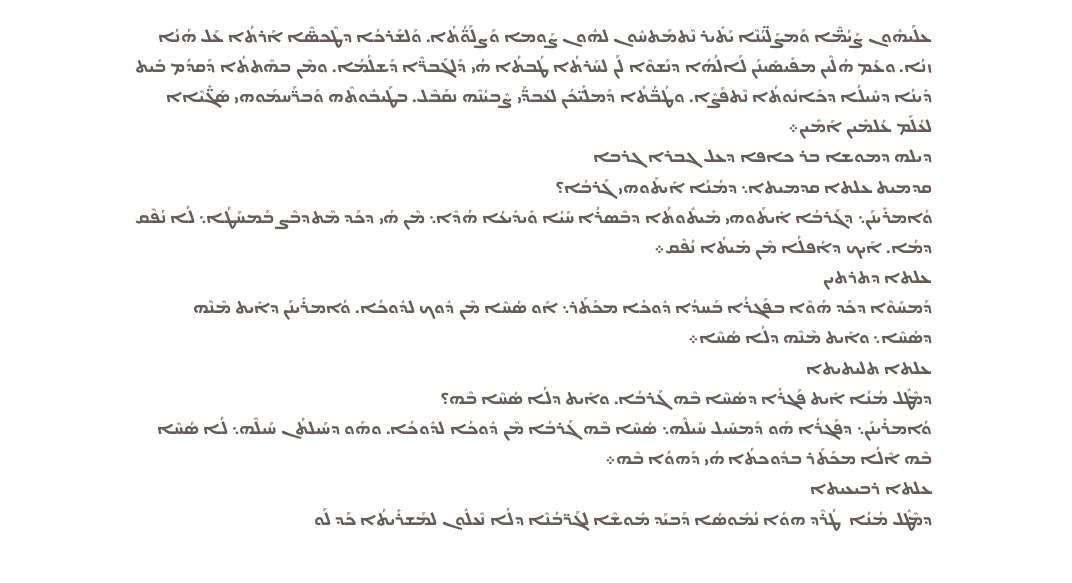ܥܠܰܝܗܽܘܢ ܨܰܝܳܡ̈ܶܐ ܘܰܡܨܰܠ̈ܝܳܢܶܐ ܝܰܬܺܝܪ ܢܶܬܡܰܬܚܽܘܢ ܠܗܽܘܢ ܨܰܘܡܐ ܘܰܨܠܰܘ̈ܳܬܳܐ. ܘܰܠܫܰܪܟܳܐ ܕܛܶܟܣ̈ܶܐ ܐܰܪܬܳܐ ܥܰܠ ܗܳܢܳܐ ܙܢܳܐ. ܘܥܰܡ ܗܳܠܶܝܢ ܡܦܺܝܣܺܝܢܰܢ ܠܰܐܠܳܗܳܐ ܕܢܰܫܘܶܐ ܠܰܢ ܠܚܰܪܬܳܐ ܛܳܒܬܳܐ ܗܳܝ ܕܰܠܓܰܒܪ̈ܶܐ ܕܰܫܠܳܡܳܐ. ܘܡܶܢ ܒܗܶܬܬܳܐ ܕܰܩܕܳܡ ܒܺܝܬ ܕܺܝܢܳܐ ܕܚܺܝܠܳܐ ܕܟܺܐܢܽܘܬܳܐ ܢܶܬܦܰܨܶܐ. ܘܛܳܒ̈ܳܬܳܐ ܕܰܡܠܺܝ̈ܟܳܢ ܠܥܳܒܕ̈ܰܝ ܨܶܒܝܳܢܶܗ ܢܩܰܒܶܠ. ܒܛܰܝܒܽܘܬܶܗ ܘܰܒܪ̈ܰܚܡܰܘܗܝ ܣܰܓ̈ܺܝܶܐܐ ܠܥܳܠܰܡ ܥܳܠܡܺܝܢ ܐܰܡܺܝܢ܀
ܕܝܠܗ ܕܡܘܫܐ ܒܪ ܟܐܦܐ ܕܥܠ ܓܒܪܐ ܓܪܒܐ
ܩܕܡܝܬ ܥܠܬܐ ܩܕܡܝܬܐ܆ ܕܡܳܢܳܐ ܐܺܝܬܰܘܗܝ ܓܰܪܒܳܐ؟
ܘܳܐܡܪܺܝܢܰܢ܆ ܕܓܰܪܒܳܐ ܐܺܝܬܰܘܗܝ ܡܺܝܬܽܘܬܳܐ ܕܒܶܣܪܳܐ ܚܰܝܳܐ ܘܺܝܕܺܝܥܳܐ ܗܳܕܶܐ܆ ܡܶܢ ܗܳܝ ܕܟܰܕ ܡܶܬܕܒܶܨ ܒܰܡܚܰܛܳܐ܆ ܠܳܐ ܢܳܦܶܩ ܕܡܳܐ. ܐܰܝܟ ܕܐܳܦܠܳܐ ܡܶܢ ܡܺܝܬܳܐ ܢܳܦܶܩ܀
ܥܠܬܐ ܕܬܪܬܝܢ
ܕܰܡܚܰܘܶܐ ܕܟܰܕ ܗܳܘܶܐ ܒܦܰܓܪܳܐ ܒܰܚܕܳܐ ܕܽܘܟܳܐ ܡܟܰܬܰܪ܆ ܐܰܘ ܣܳܚܶܐ ܡܶܢ ܕܽܘܟ ܠܕܽܘܟܳܐ. ܘܳܐܡܪܺܝܢܰܢ ܕܐܺܝܬ ܡܶܢܶܗ ܕܣܳܚܶܐ܆ ܘܐܺܝܬ ܡܶܢܶܗ ܕܠܳܐ ܣܳܚܶܐ܀
ܥܠܬܐ ܬܠܝܬܝܬܐ
ܕܡܶܛܽܠ ܡܳܢܳܐ ܐܺܝܬ ܦܰܓܪܳܐ ܕܣܳܚܶܐ ܒܶܗ ܓܰܪܒܳܐ. ܘܐܺܝܬ ܕܠܳܐ ܣܳܚܶܐ ܒܶܗ؟
ܘܳܐܡܪܺܝܢܰܢ܆ ܕܦܰܓܪܳܐ ܗܰܘ ܕܰܡܚܺܝܠ ܚܰܝܠܶܗ܆ ܣܳܚܶܐ ܒܶܗ ܓܰܪܒܳܐ ܡܶܢ ܕܽܘܟܳܐ ܠܕܽܘܟܳܐ. ܘܗܰܘ ܕܚܰܝܠܬܳܢ ܚܰܝܠܶܗ܆ ܠܳܐ ܣܳܚܶܐ ܒܶܗ ܐܶܠܳܐ ܡܟܰܬܰܪ ܒܕܽܘܟܬܳܐ ܗܳܝ ܕܰܗܘܳܐ ܒܶܗ܀
ܥܠܬܐ ܪܒܝܥܝܬܐ
ܕܡܶܛܽܠ ܡܳܢܳܐ  ܛܳܪܶܕ ܗܘܳܐ ܢܳܡܽܘܣܳܐ ܕܰܒܝܰܕ ܡܽܘܫܶܐ ܠܓܰܪ̈ܒܳܢܶܐ ܕܠܳܐ ܢܶܥܠܽܘܢ ܠܡܰܫܪܺܝܬܳܐ ܟܰܕ ܠܰܘ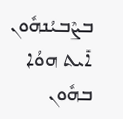ܒܨܶܒܝܳܢܗܽܘܢ ܐܺܝܬ ܗܘܳܐ ܒܗܽܘܢ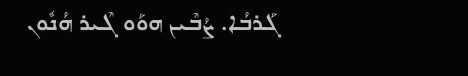ܓܰܪܒܳܐ. ܨܳܒܶܝܢ ܗܘܰܘ ܓܶܝܪ ܗܳܢܽܘܢ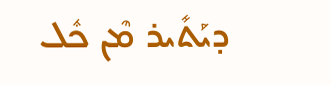ܕܝܰܬܺܝܪ ܡܶܢ ܟܽܠ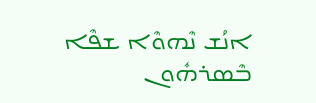ܐܢܳܫ ܢܶܗܘܶܐ ܫܦܶܐ ܒܶܣܪܗܽܘܢ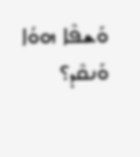ܘܰܫܦܶܐ ܗܘܳܐ ܘܰܢܩܶܕ؟